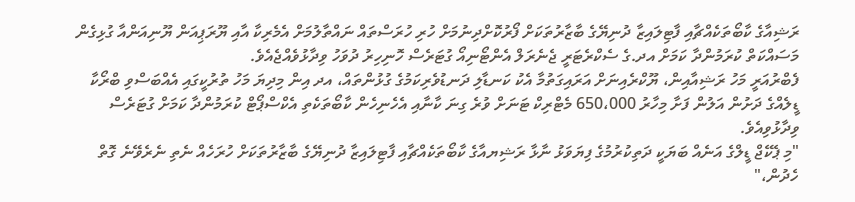ރަޝިއާގެ ކާބޯތަކެއްޗާއި ފާޓިލައިޒާ ދުނިޔޭގެ ބާޒާރުތަކަށް ފޯރުކޮށްދިނުމަށް ހުރި ހުރަސްތައް ނައްތާލުމަށް އެމެރިކާ އާއި ޔޫރަޕިއަން ޔޫނިއަންއާ ގުޅިގެން މަސައްކަތް ކުރަމުންދާ ކަމަށް އދ.ގެ ސެކްރެޓަރީ ޖެނެރަލް އެންޓޯނިއޯ ގުޓަރެސް ހޮނިހިރު ދުވަހު ވިދާޅުވެއްޖެއެވެ.
ފެބްރުއަރީ މަހު ރަޝިއާއިން، ޔޫކްރެއިނަށް އަރައިގަތުމާ އެކު ކަނޑާލި ދަނޑުވެރިކަމުގެ ގުޅުންތައް، އދ އިން މިދިޔަ މަހު ތުރުކީގައި އެއްބަސްވި ބްރޯކާ ޑީލެއްގެ ދަށުން އަލުން ފަށާ މިހާރު 650،000 މެޓްރިކް ޓަނަށް ވުރެ ގިނަ ކާނާއި އެހެނިހެން ކާބޯތަކެތި އެކްސްޕޯޓް ކުރަމުންދާ ކަމަށް ގުޓަރެސް ވިދާޅުވިއެވެ.
"މި ޕެކޭޖް ޑީލްގެ އަނެއް ބަޔަކީ ދަތިކުރުމުގެ ފިޔަވަޅު ނާޅާ ރަޝިޔއާގެ ކާބޯތަކެއްޗާއި ފާޓިލައިޒާ ދުނިޔޭގެ ބާޒާރުތަކަށް ހުރަހެއް ނެތި ނެރެވޭނެ ގޮތް ހެދުން،"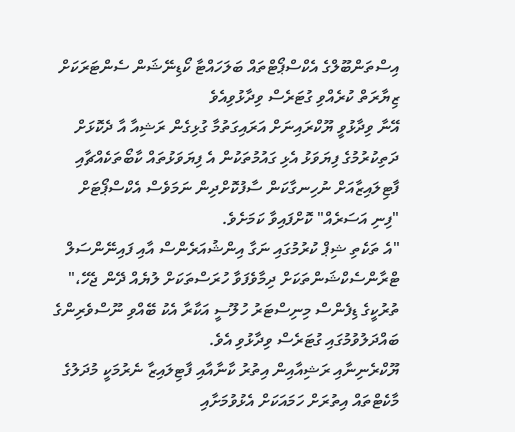އިސްތަންބޫލްގެ އެކްސްޕޯޓްތައް ބަލަހައްޓާ ކޯޑިނޭޝަން ސެންޓަރަކަށް ޒިޔާރަތް ކުރެއްވި ގުޓަރެސް ވިދާޅުވިއެވެ
އޭނާ ވިދާޅުވީ ޔޫކްރައިނަށް އަރައިގަތުމާ ގުޅިގެން ރަޝިއާ އާ ދެކޮޅަށް ދަތިކުރުމުގެ ފިޔަވަޅު އެޅި ގައުމުތަކުން އެ ފިޔަވަޅުތައް ކާބޯތަކެއްޗާއި ފާޓިލައިޒާއަށް ނުހިނގާކަން ސާފުކޮށްދިން ނަމަވެސް އެކްސްޕޯޓަށް "ފިނި އަސަރެއް" ކޮށްފައިވާ ކަމަށެވެ.
"އެ ތަކެތި ޝިޕް ކުރުމުގައި ނަގާ އިންޝުއަރެންސް އާއި ފައިނޭންސަލް ޓްރާންސެކްޝަންތަކަށް ދިމާވެފަވާ ހުރަސްތަކަށް ލުޔެއް ދޭން ޖެހޭ،" ތުރުކީގެ ޑިފެންސް މިނިސްޓަރު ހުލޫސީ އަކާރާ އެކު ބޭއްވި ނޫސްވެރިންގެ ބައްދަލުވުމުގައި ގުޓަރެސް ވިދާޅުވި އެވެ.
ޔޫކްރެނިނާއި ރަޝިއާއިން އިތުރު ކާނާއާއި ފާޓިލައިޒާ ނެރުމަކީ މުދަލުގެ މާކެޓްތައް އިތުރަށް ހަމައަކަށް އެޅުވުމަށާއި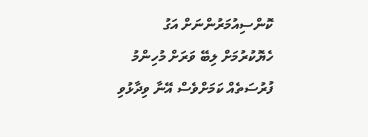ކޮންސިއުމަރުންނަށް އަގު ހެޔޮކުރުމަށް ލިބޭ ވަރަށް މުހިންމު ފުރުސަތެއް ކަމަށްވެސް އޭނާ ވިދާޅުވި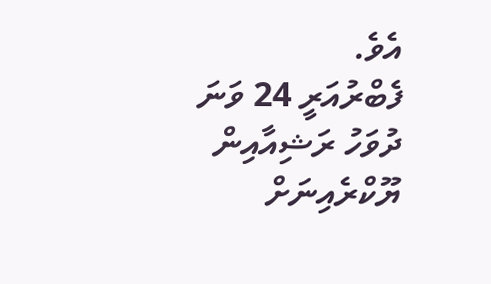އެވެ.
ފެބްރުއަރީ 24 ވަނަ ދުވަހު ރަޝިއާއިން ޔޫކްރެއިނަށް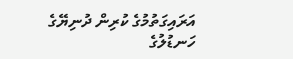އަރައިގަތުމުގެ ކުރިން ދުނިޔޭގެ ހަނޑުލުގެ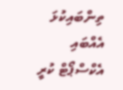ތިންބައިކުޅަ އެއްބައި އެކްސްޕޯޓް ކުރީ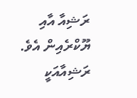ރަޝިއާ އާއި ޔޫކްރެއިން އެވެ. ރަޝިއާއަކީ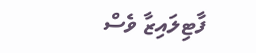ފާޓިލައިޒާ ވެސް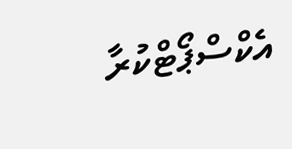އެކްސްޕޯޓްކުރާ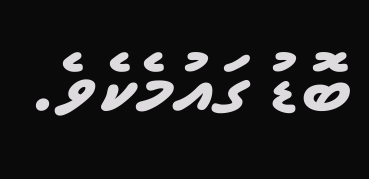ބޮޑު ގައުމެކެވެ.